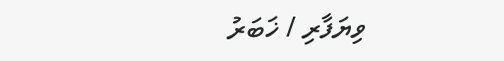ވިޔަފާރި / ޚަބަރު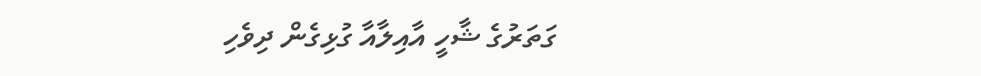ގަތަރުގެ ޝާހީ އާއިލާއާ ގުޅިގެން ދިވެހި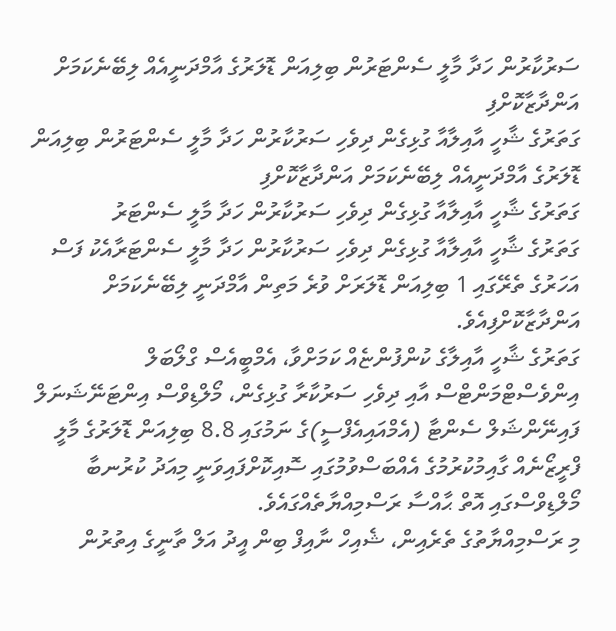ސަރުކާރުން ހަދާ މާލީ ސެންޓަރުން ބިލިއަން ޑޮލަރުގެ އާމްދަނީއެއް ލިބޭނެކަމަށް އަންދާޒާކޮށްފި
ގަތަރުގެ ޝާހީ އާއިލާއާ ގުޅިގެން ދިވެހި ސަރުކާރުން ހަދާ މާލީ ސެންޓަރުން ބިލިއަން ޑޮލަރުގެ އާމްދަނީއެއް ލިބޭނެކަމަށް އަންދާޒާކޮށްފި
ގަތަރުގެ ޝާހީ އާއިލާއާ ގުޅިގެން ދިވެހި ސަރުކާރުން ހަދާ މާލީ ސެންޓަރު
ގަތަރުގެ ޝާހީ އާއިލާއާ ގުޅިގެން ދިވެހި ސަރުކާރުން ހަދާ މާލީ ސެންޓަރާއެކު ފަސް އަހަރުގެ ތެރޭގައި 1 ބިލިއަން ޑޮލަރަށް ވުރެ މަތިން އާމްދަނީ ލިބޭނެކަމަށް އަންދާޒާކޮށްފިއެވެ.
ގަތަރުގެ ޝާހީ އާއިލާގެ ކުންފުންޏެއް ކަމަށްވާ، އެމްބީއެސް ގްލޯބަލް އިންވެސްޓްމަންޓްސް އާއި ދިވެހި ސަރުކާރާ ގުޅިގެން، މޯލްޑިވްސް އިންޓަނޭޝަނަލް ފައިނޭންޝަލް ސެންޓާ (އެމްއައިއެފްސީ)ގެ ނަމުގައި 8.8 ބިލިއަން ޑޮލަރުގެ މާލީ ފްރީޒޯނެއް ގާއިމުކުރުމުގެ އެއްބަސްވުމުގައި ސޮއިކޮށްފައިވަނީ މިއަދު ކުރުނބާ މޯލްޑިވްސްގައި އޮތް ޙާއްސާ ރަސްމިއްޔާތެއްގައެވެ.
މި ރަސްމިއްޔާތުގެ ތެރެއިން، ޝެއިހް ނާއިފް ބިން އީދު އަލް ތާނީގެ އިތުރުން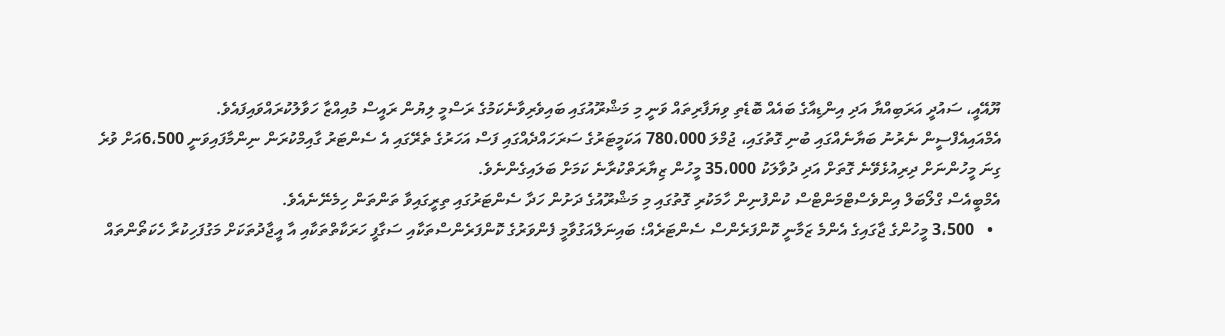ޔޫއޭއީ، ސައުދީ އަރަބިއްޔާ އަދި އިންޑިއާގެ ބައެއް ބޮޑެތި ވިޔަފާރިތައް ވަނީ މި މަޝްރޫއުގައި ބައިވެރިވާނެކަމުގެ ރަސްމީ ލިޔުން ރައީސް މުއިއްޒާ ހަވާލުކުރައްވައިފައެވެ.
އެމްއައިއެފްސީން ނެރުނު ބަޔާނެއްގައި ބުނި ގޮތުގައި، ޖުމްލަ 780،000 އަކަމީޓަރުގެ ސަރަހައްދެއްގައި ފަސް އަހަރުގެ ތެރޭގައި އެ ސެންޓަރު ގާއިމްކުރަން ނިންމާފައިވަނީ 6،500އަށް ވުރެ ގިނަ މީހުންނަށް ދިރިއުޅެވޭނެ ގޮތަށް އަދި ދުވާލަކު 35،000 މީހުން ޒިޔާރަތްކުރާނެ ކަމަށް ބަލައިގެންނެވެ.
އެމްބީއެސް ގްލޯބަލް އިންވެސްޓްމަންޓްސް ކުންފުނިން ހާމަކުރި ގޮތުގައި މި މަޝްރޫއުގެ ދަށުން ހަދާ ސެންޓަރުގައި ތިރީގައިވާ ތަންތަން ހިމެނޭނެއެވެ.
  •   3،500 މީހުންގެ ޖާގައިގެ އެންމެ ޒަމާނީ ކޮންފަރެންސް ސެންޓަރެއް؛ ބައިނަލްއަގުވާމީ ފެންވަރުގެ ކޮންފަރެންސްތަކާއި ސަގާފީ ހަރަކާތްތަކާއި އާ އީޖާދުތަކަށް މަގުފަހިކުރާ ހެކަތޯންތައް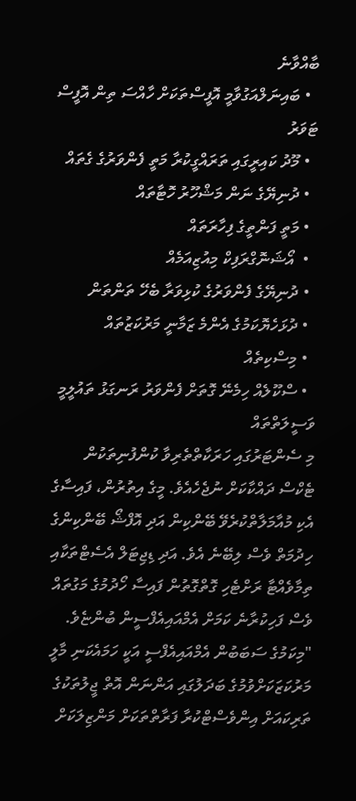ބާއްވާނެ
  • ބައިނަލްއަގުވާމީ އޮފީސްތަކަށް ހާއްސަ ތިން އޮފީސް ޓަވަރު
  • މޫދު ކައިރީގައި ތަރައްގީކުރާ މަތީ ފެންވަރުގެ ގެތައް
  • ދުނިޔޭގެ ނަން މަޝްހޫރު ހޮޓާތައް
  • މަތީ ފަންތީގެ ފިހާރަތައް
  •  އޯޝަނޮގްރަފިކް މިއުޒިއަމެއް
  • ދުނިޔޭގެ ފެންވަރުގެ ކުޅިވަރާ ބެހޭ ތަންތަން
  • ދުޅަހެޔޮކަމުގެ އެންމެ ޒަމާނީ މަރުކަޒުތައް
  • މިސްކިތެއް
  • ސްކޫލެއް ހިމެނޭ ގޮތަށް ފެންވަރު ރަނގަޅު ތައުލީމީ ވަސީލަތްތައް
މި ސެންޓަރުގައި ހަރަކާތްތެރިވާ ކުންފުނިތަކުން ޓެކްސް ދައްކާކަށް ނުޖެހެއެވެ. މީގެ އިތުރުން، ފައިސާގެ އެކި މުއާމަލާތްކުރެވޭ ބޭންކިން އަދި އޮފްޝޯ ބޭންކިންގެ ހިދުމަތް ވެސް ލިބޭނެ އެވެ. އަދި ޑިޖިޓަލް އެސެޓްތަކާއި ތިމާވެއްޓާ ރަށްޓެހި ގޮތްގޮތުން ފައިސާ ހޯދުމުގެ މަގުތައް ވެސް ފަހިކުރާނެ ކަމަށް އެމްއައިއެފްސީން ބުންޏެވެ.
"މިކަމުގެ ސަބަބުން އެމްއައިއެފްސީ އަކީ ހަމައެކަނި މާލީ މަރުކަޒަކަށްވުމުގެ ބަދަލުގައި އަންނަން އޮތް ޖީލުތަކުގެ ތަރިކައަށް އިންވެސްޓްކުރާ ފަރާތްތަކަށް މަންޒިލަކަށް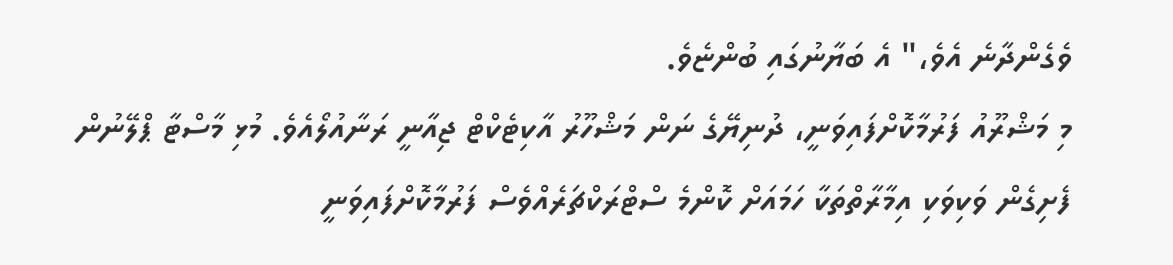ވެގެންދާނެ އެވެ،" އެ ބަޔާނުގައި ބުންޏެވެ.
މި މަޝްރޫއު ފަރުމާކޮށްފައިވަނީ، ދުނިޔޭގެ ނަން މަޝްހޫރު އާކިޓެކްޓް ޖިއާނީ ރަނާއުލޯއެވެ. މުޅި މާސްޓާ ޕްލޭނުން ފެށިގެން ވަކިވަކި އިމާރާތްތަކާ ހަމައަށް ކޮންމެ ސްޓްރަކްޗަރެއްވެސް ފަރުމާކޮށްފައިވަނީ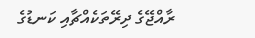ރާއްޖޭގެ ދިރޭތަކެއްޗާއި ކަނޑުގެ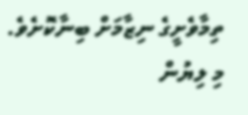ތިމާވެށީގެ ނިޒާމަށް ބިނާކޮށެވެ.
މި ލިޔުން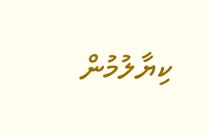ކިޔާލުމުން